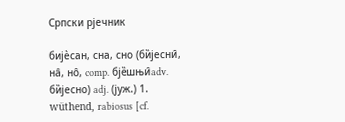Српски рјечник

бијѐсан, сна, сно (би̏јесни̑, на̑, но̑, comp. бје̏шњи̑adv. би̏јесно) adj. (јуж.) 1. wüthend, rabiosus [cf.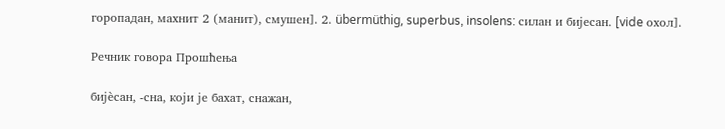горопадан, махнит 2 (манит), смушен]. 2. übermüthig, superbus, insolens: силан и бијесан. [vide охол].

Речник говора Прошћења

бијѐсан, -сна, који је бахат, снажан,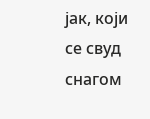јак, који се свуд снагом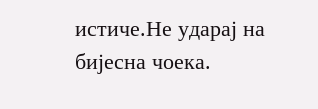истиче.Не ударај на бијесна чоека.